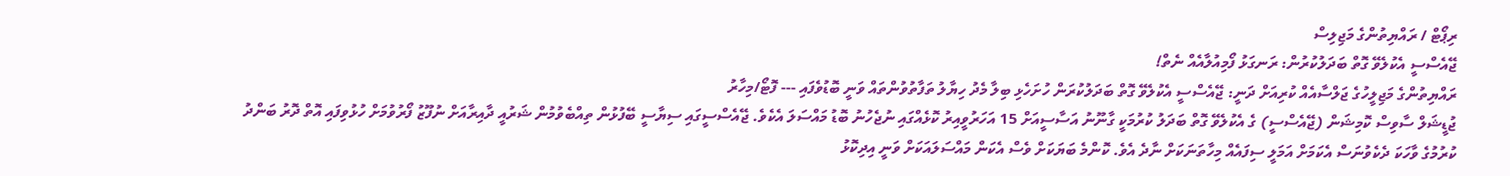ރިޕޯޓް / ރައްޔިތުންގެ މަޖިލިސް
ޖޭއެސްސީ އެކުލެވޭ ގޮތް ބަދަލުކުރުން: ރަނގަޅު ފޯމިއުލާއެއް ނެތް!
ރައްޔިތުންގެ މަޖިލީހުގެ ޖަލްސާއެއް ކުރިއަށް ދަނީ: ޖޭއެސްސީ އެކުލެވޭ ގޮތް ބަދަލުކުރަން ހުށަހެޅި ބިލާ މެދު ހިޔާލު ތަފާތުވުންތައް ވަނީ ބޮޑުވެފައި --- ފޮޓޯ/މިހާރު
ޖުޑީޝަލް ސާވިސް ކޮމިޝަން (ޖޭއެސްސީ) ގެ އެކުލެވޭ ގޮތް ބަދަލު ކުރުމަކީ ގާނޫނު އަސާސީއަށް 15 އަހަރުވީއިރު ކޮޅެއްގައި ނުޖެހުނު ބޮޑު މައްސަލަ އެކެވެ. ޖޭއެސްސީގައި ސިޔާސީ ބޭފުޅުން ތިއްބެވުމުން ޝަރުއީ ދާއިރާއަށް ނުފޫޒު ފޯރުވުމަށް ހުޅުވިފައި އޮތް ދޮރު ބަންދު ކުރުމުގެ ވާހަކަ ދެކެވުނަސް އެކަމަށް އަމަލީ ސިފައެއް މިހާތަނަކަށް ނާދެ އެވެ. ކޮންމެ ބަޔަކަށް ވެސް އެކަން މައްސަލައަކަށް ވަނީ އިދިކޮޅު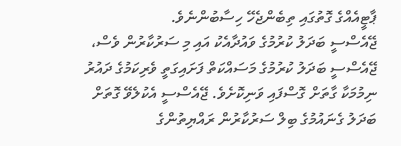ޕާޓީއެއްގެ ގޮތުގައި ތިބެންޖެހޭ ހިސާބުންނެވެ.
ޖޭއެސްސީ ބަދަލު ކުރުމުގެ ވައުދާއެކު އައި މި ސަރުކާރުން ވެސް، ޖޭއެސްސީ ބަދަލު ކުރުމުގެ މަސައްކަތް ފަށައިގަތީ ވެރިކަމުގެ ދައުރު ނިމުމަކާ ގާތަށް ގޮސްފައި ވަނިކޮށެވެ. ޖޭއެސްސީ އެކުލެވޭ ގޮތަށް ބަދަލު ގެނައުމުގެ ބިލް ސަރުކާރުން ރައްޔިތުންގެ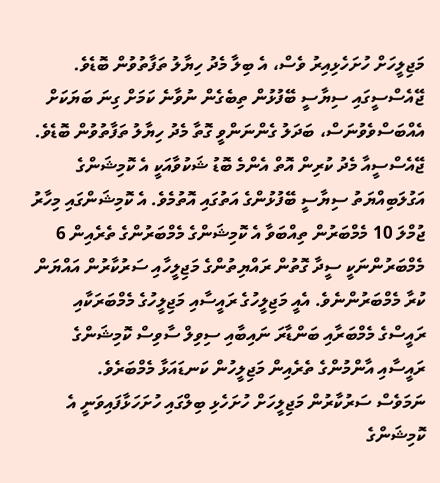މަޖިލީހަށް ހުށަހެޅިއިރު ވެސް، އެ ބިލާ މެދު ހިޔާލު ތަފާތުވުން ބޮޑެވެ. ޖޭއެސްސީގައި ސިޔާސީ ބޭފުޅުން ތިބެގެން ނުވާނެ ކަމަށް ގިނަ ބަޔަކަށް އެއްބަސްވެވުނަސް، ބަދަލު ގެންނަންވީ ގޮތާ މެދު ހިޔާލު ތަފާތުވުން ބޮޑެވެ.
ޖޭއެސްސީއާ މެދު ކުރިން އޮތް އެންމެ ބޮޑު ޝަކުވާއަކީ އެ ކޮމިޝަންގެ އަގުލަބިއްޔަތު ސިޔާސީ ބޭފުޅުންގެ އަތުގައި އޮތުމެވެ. އެ ކޮމިޝަންގައި މިހާރު ޖުމްލަ 10 މެމްބަރުން ތިއްބަވާ އެ ކޮމިޝަންގެ މެމްބަރުންގެ ތެރެއިން 6 މެމްބަރުންނަކީ ސީދާ ގޮތުން ރައްޔިތުންގެ މަޖިލީހާއި ސަރުކާރުން އައްޔަން ކުރާ މެމްބަރުންނެވެ. އެއީ މަޖިލީހުގެ ރައީސާއި މަޖިލީހުގެ މެމްބަރަކާއި ރައީސްގެ މެމްބަރާއި ބަންޑާރަ ނައިބާއި ސިވިލް ސާވިސް ކޮމިޝަންގެ ރައީސާއި އާންމުންގެ ތެރެއިން މަޖިލީހުން ކަނޑައަޅާ މެމްބަރެވެ.
ނަމަވެސް ސަރުކާރުން މަޖިލީހަށް ހުށަހެޅި ބިލްގައި ހުށަހަޅާފައިވަނީ އެ ކޮމިޝަންގެ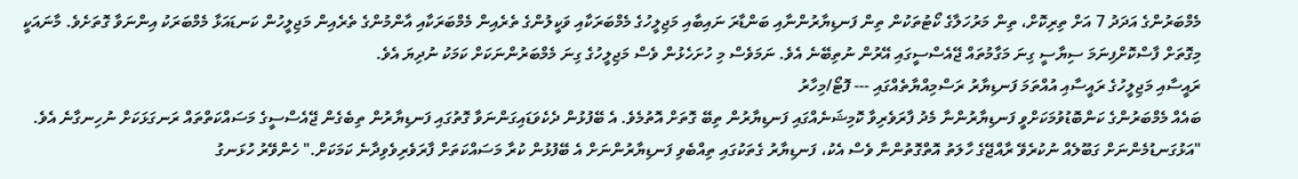މެމްބަރުންގެ އަދަދު 7 އަށް ތިރިކޮށް، ތިން މަރުހަލާގެ ކޯޓުތަކުން ތިން ފަނޑިޔާރުންނާއި ބަންޑާރަ ނައިބާއި މަޖިލީހުގެ މެމްބަރަކާއި ވަކީލުންގެ ތެރެއިން މެމްބަރަކާއި އާންމުންގެ ތެރެއިން މަޖިލީހުން ކަނޑައަޅާ މެމްބަރަކު އިންނަވާ ގޮތަށެވެ. މާނައަކީ މިގޮތަށް ފާސްކޮށްފިނަމަ ސިޔާސީ ގިނަ މަގާމުތައް ޖޭއެސްސީގައި އޭރުން ނުތިބޭނެ އެވެ. ނަމަވެސް މި ހުށަހެޅުން ވެސް މަޖިލީހުގެ ގިނަ މެމްބަރުންނަކަށް ކަމަކު ނުދިޔަ އެވެ.
ރައީސާއި މަޖިލީހުގެ ރައީސާއި އުއްތަމަ ފަނޑިޔާރު ރަސްމިއްޔާތެއްގައި --- ފޮޓޯ/މިހާރު
ބައެއް މެމްބަރުންގެ ކަންބޮޑުވުމަކަށްވީ ފަނޑިޔާރުންނާ މެދު ފާރަވެރިވާ ކޮމިޝަނެއްގައި ފަނޑިޔާރުން ތިބޭ ގޮތަށް އޮތުމެވެ. އެ ބޭފުޅުން ދެކެވަޑައިގަންނަވާ ގޮތުގައި ފަނޑިޔާރުން ތިބެގެން ޖޭއެސްސީގެ މަސައްކަތްތައް ރަނގަޅަކަށް ނުހިނގާނެ އެވެ.
"އަޅުގަނޑުމެންނަށް ގަބޫލެއް ނުކުރެވޭ ރާއްޖޭގެ ހާލަތު އޮތްގޮތުންނާ ވެސް އެކު، ފަނޑިޔާރު ގެތަކުގައި ތިއްބެވި ފަނޑިޔާރުންނަށް އެ ބޭފުޅުން ކުރާ މަސައްކަތަށް ފާރަވެރިވެވިދާނެ ކަމަކަށް." ހެންވޭރު ހުޅަނގު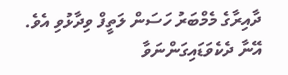ދާއިރާގެ މެމްބަރު ހަސަން ލަތީފް ވިދާޅުވި އެވެ.
އޭނާ ދެކެވަޑައިގަންނަވާ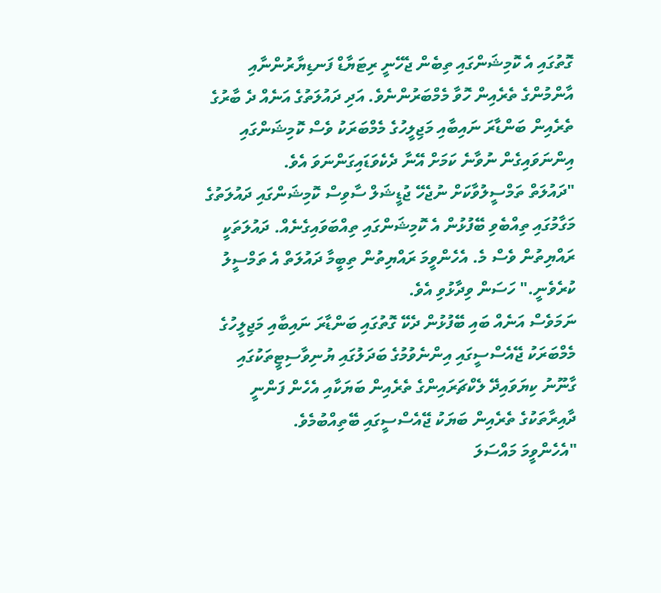ގޮތުގައި އެ ކޮމިޝަންގައި ތިބެން ޖެހޭނީ ރިޓަޔާޑް ފަނޑިޔާރުންނާއި އާންމުންގެ ތެރެއިން ހޮވާ މެމްބަރުންނެވެ. އަދި ދައުލަތުގެ އަނެއް ދެ ބާރުގެ ތެރެއިން ބަންޑާރަ ނައިބާއި މަޖިލީހުގެ މެމްބަރަކު ވެސް ކޮމިޝަންގައި އިންނަވައިގެން ނުވާނެ ކަމަށް އޭނާ ދެކެވަޑައިގަންނަވަ އެވެ.
"ދައުލަތް ތަމްސީލުވާކަށް ނުޖެހޭ ޖުޑީޝަލް ސާވިސް ކޮމިޝަންގައި ދައުލަތުގެ މަގާމުގައި ތިއްބެވި ބޭފުޅުން އެ ކޮމިޝަންގައި ތިއްބަވައިގެނެއް. ދައުލަތަކީ ރައްޔިތުން ވެސް މެ. އެހެންވީމަ ރައްޔިތުން ތިބީމާ ދައުލަތް އެ ތަމްސީލު ކުރެވެނީ." ހަސަން ވިދާޅުވި އެވެ.
ނަމަވެސް އަނެއް ބައި ބޭފުޅުން ދެކޭ ގޮތުގައި ބަންޑާރަ ނައިބާއި މަޖިލީހުގެ މެމްބަރަކު ޖޭއެސްސީގައި އިންނެވުމުގެ ބަދަލުގައި ޔުނިވާސިޓީތަކުގައި ގާނޫނު ކިޔަވައިދޭ ލެކްޗަރައިންގެ ތެރެއިން ބަޔަކާއި އެހެން ފަންނީ ދާއިރާތަކުގެ ތެރެއިން ބަޔަކު ޖޭއެސްސީގައި ބޭތިއްބުމެވެ.
"އެހެންވީމަ މައްސަލަ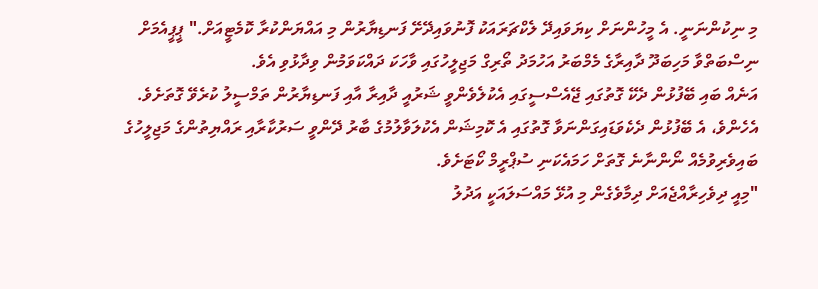މި ނިކުންނަނީ. އެ މީހުންނަށް ކިޔަވައިދޭ ލެކްޗަރައަކު ފޮނުވައިދޭށޭ ފަނޑިޔާރުން މި އައްޔަންކުރާ ކޮމެޓީއަށް." ޕީޕީއެމަށް ނިސްބަތްވާ މަހިބަދޫ ދާއިރާގެ މެމްބަރު އަހުމަދު ތޯރިގް މަޖިލީހުގައި ވާހަކަ ދައްކަވަމުން ވިދާޅުވި އެވެ.
އަނެއް ބައި ބޭފުޅުން ދެކޭ ގޮތުގައި ޖޭއެސްސީގައި އެކުލެވެންވީ ޝަރުއީ ދާއިރާ އާއި ފަނޑިޔާރުން ތަމްސީލު ކުރެވޭ ގޮތަށެވެ. އެހެންވެ، އެ ބޭފުޅުން ދެކެވަޑައިގަންނަވާ ގޮތުގައި އެ ކޮމިޝަން އެކުލަވާލުމުގެ ބާރު ދޭންވީ ސަރުކާރާއި ރައްޔިތުންގެ މަޖިލީހުގެ ބައިވެރިވުމެއް ނޯންނާނެ ގޮތަށް ހަމައެކަނި ސުޕްރީމް ކޯޓަށެވެ.
"މިއީ ދިވެހިރާއްޖެއަށް ދިމާވެގެން މި އުޅޭ މައްސަލައަކީ އަދުލު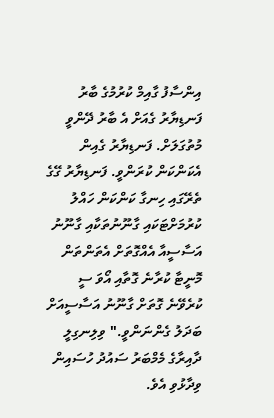އިންސާފު ގާއިމް ކުރުމުގެ ބާރު ފަނޑިޔާރު ގެއަށް އެ ބާރު ދޭންވީ މުތުގަލަށް. ފަނޑިޔާރު ގެއިން އެކަންކަން ކުރަންވީ. ފަނޑިޔާރު ގޭގެ ތެރޭގައި ހިނގާ ކަންކަން ހައްލު ކުރުމަށްޓަކައި ގާނޫނުތަކާއި ގާނޫނު އަސާސީއާ އެއްގޮތަށް އެތަންތަން މޮނީޓާ ކުރާނެ ގޮތާއި އޯވަ ސީ ކުރެވޭނެ ގޮތަށް ގާނޫނު އަސާސީއަށް ބަދަލު ގެންނަންވީ." ވިލިނގިލީ ދާއިރާގެ މެމްބަރު ސައުދު ހުސައިން ވިދާޅުވި އެވެ.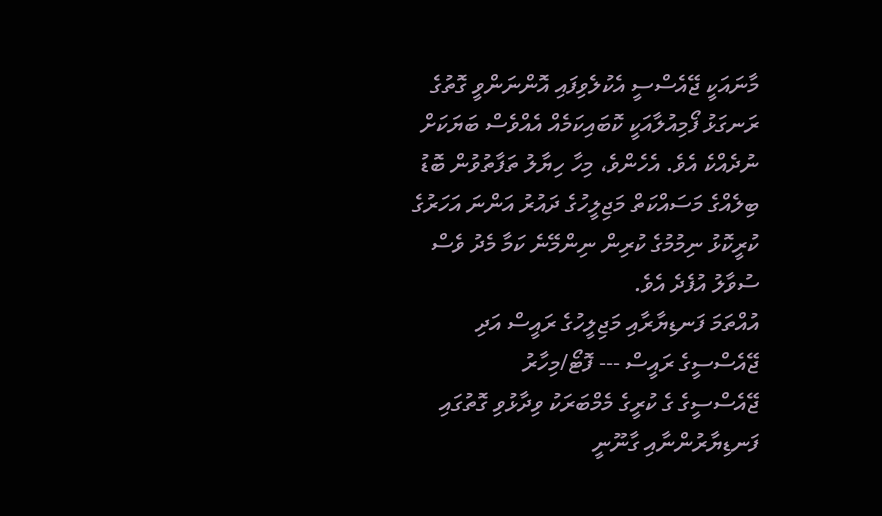މާނައަކީ ޖޭއެސްސީ އެކުލެވިފައި އޮންނަންވީ ގޮތުގެ ރަނގަޅު ފޯމިއުލާއަކީ ކޮބައިކަމެއް އެއްވެސް ބަޔަކަށް ނުދެއްކެ އެވެ. އެހެންވެ، މިހާ ހިޔާލު ތަފާތުވުން ބޮޑު ބިލެއްގެ މަސައްކަތް މަޖިލީހުގެ ދައުރު އަންނަ އަހަރުގެ ކުރީކޮޅު ނިމުމުގެ ކުރިން ނިންމޭނެ ކަމާ މެދު ވެސް ސުވާލު އުފެދެ އެވެ.
އުއްތަމަ ފަނޑިޔާރާއި މަޖިލީހުގެ ރައީސް އަދި ޖޭއެސްސީގެ ރައީސް --- ފޮޓޯ/މިހާރު
ޖޭއެސްސީގެ ގެ ކުރީގެ މެމްބަރަކު ވިދާޅުވި ގޮތުގައި ފަނޑިޔާރުންނާއި ގާނޫނީ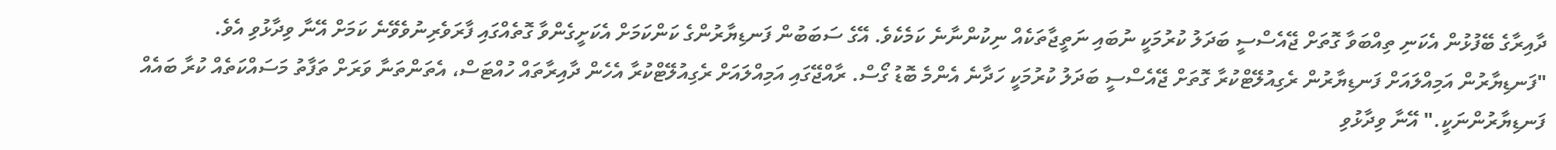ދާއިރާގެ ބޭފުޅުން އެކަނި ތިއްބަވާ ގޮތަށް ޖޭއެސްސީ ބަދަލު ކުރުމަކީ ނުބައި ނަތީޖާތަކެއް ނިކުންނާނެ ކަމެކެވެ. އޭގެ ސަބަބުން ފަނޑިޔާރުންގެ ކަންކަމަށް އެކަށީގެންވާ ގޮތެއްގައި ފާރަވެރިނުވެވޭނެ ކަމަށް އޭނާ ވިދާޅުވި އެވެ.
"ފަނޑިޔާރުން އަމިއްލައަށް ފަނޑިޔާރުން ރެގިއުލޭޓްކުރާ ގޮތަށް ޖޭއެސްސީ ބަދަލު ކުރުމަކީ ހަދާނެ އެންމެ ބޮޑު ގޯސް. ރާއްޖޭގައި އަމިއްލައަށް ރެގިއުލޭޓްކުރާ އެހެން ދާއިރާތައް ހުއްޓަސް، އެތަންތަނާ ވަރަށް ތަފާތު މަސައްކަތެއް ކުރާ ބައެއް ފަނޑިޔާރުންނަކީ." އޭނާ ވިދާޅުވި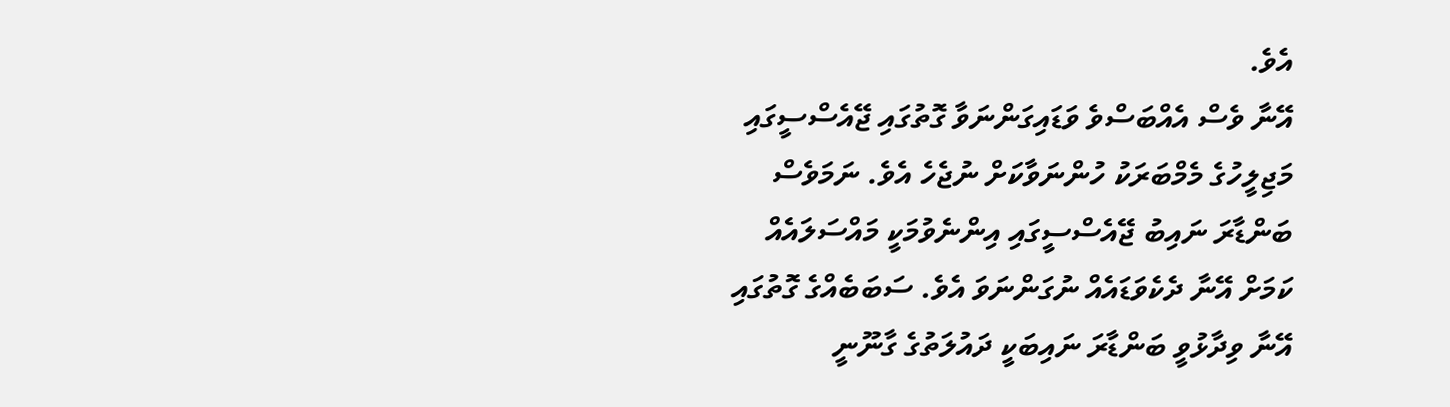އެވެ.
އޭނާ ވެސް އެއްބަސްވެ ވަޑައިގަންނަވާ ގޮތުގައި ޖޭއެސްސީގައި މަޖިލީހުގެ މެމްބަރަކު ހުންނަވާކަށް ނުޖެހެ އެވެ. ނަމަވެސް ބަންޑާރަ ނައިބު ޖޭއެސްސީގައި އިންނެވުމަކީ މައްސަލައެއް ކަމަށް އޭނާ ދެކެވަޑައެއް ނުގަންނަވަ އެވެ. ސަބަބެއްގެ ގޮތުގައި އޭނާ ވިދާޅުވީ ބަންޑާރަ ނައިބަކީ ދައުލަތުގެ ގާނޫނީ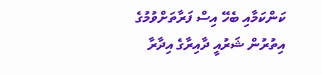ކަންކަމާއި ބެހޭ އިސް ފަރާތަށްވުމުގެ އިތުރުން ޝަރުއީ ދާއިރާގެ އިދާރާ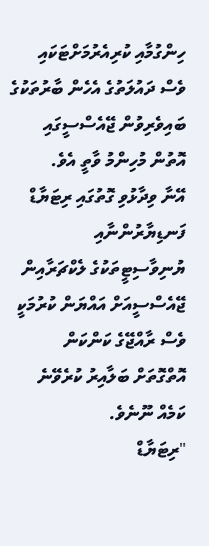ހިންގުމާއި ކުރިއެރުމަށްޓަކައި ވެސް ދައުލަތުގެ އެހެން ބާރުތަކުގެ ބައިވެރިވުން ޖޭއެސްސީގައި އޮތުން މުހިންމު ވާތީ އެވެ.
އޭނާ ވިދާޅުވި ގޮތުގައި ރިޓަޔާޑް ފަނޑިޔާރުންނާއި ޔުނިވާސިޓީތަކުގެ ލެކްޗަރާއިން ޖޭއެސްސީއަށް އައްޔަން ކުރުމަކީ ވެސް ރާއްޖޭގެ ކަންކަން އޮތްގޮތަށް ބަލާއިރު ކުރެވޭނެ ކަމެއް ނޫނެވެ.
"ރިޓަޔާޑް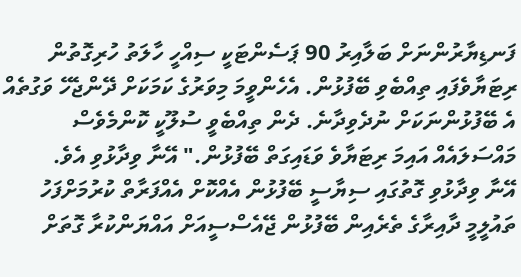ފަނޑިޔާރުންނަށް ބަލާއިރު 90 ޕަސެންޓަކީ ސިއްހީ ހާލަތު ހުރިގޮތުން ރިޓަޔާވެފައި ތިއްބެވި ބޭފުޅުން. އެހެންވީމަ މިވަރުގެ ކަމަކަށް ދޭންޖެހޭ ވަގުތެއް އެ ބޭފުޅުންނަކަށް ނުދެވިދާނެ. ދެން ތިއްބެވީ ސުލޫކީ ކޮންމެވެސް މައްސަލައެއް އައިމަ ރިޓަޔާވެ ވަޑައިގަތް ބޭފުޅުން." އޭނާ ވިދާޅުވި އެވެ.
އޭނާ ވިދާޅުވި ގޮތުގައި ސިޔާސީ ބޭފުޅުން އެއްކޮށް އެއްފަރާތް ކުރުމަށްފަހު ތައުލީމީ ދާއިރާގެ ތެރެއިން ބޭފުޅުން ޖޭއެސްސީއަށް އައްޔަންކުރާ ގޮތަށް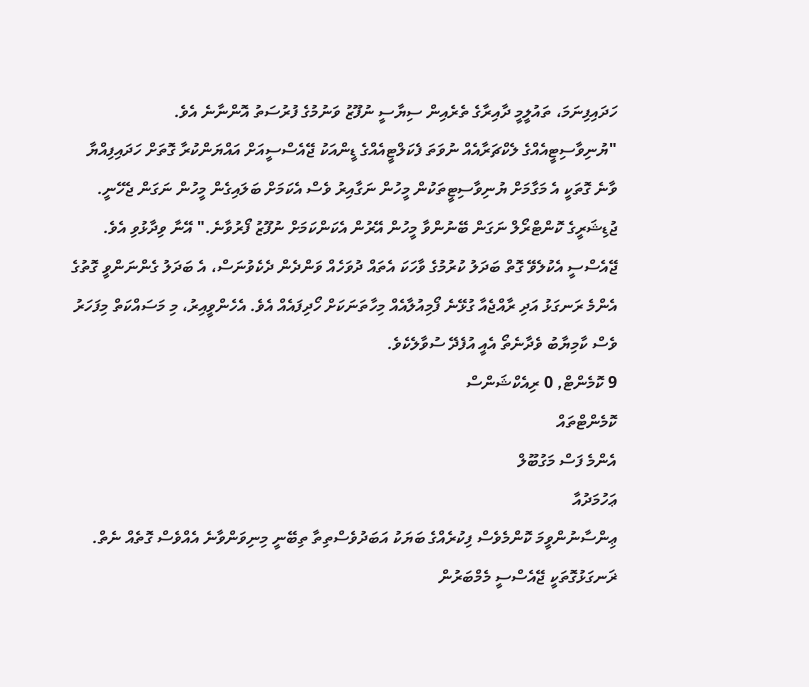ހަދައިފިނަމަ، ތައުލީމީ ދާއިރާގެ ތެރެއިން ސިޔާސީ ނުފޫޒު ވަނުމުގެ ފުރުސަތު އޮންނާނެ އެވެ.
"ޔުނިވާސިޓީއެއްގެ ލެކްޗަރާއެއް ނުވަތަ ފެކަލްޓީއެއްގެ ޑީންއަކު ޖޭއެސްސީއަށް އައްޔަންކުރާ ގޮތަށް ހަދައިފިއްޔާ ވާނެ ގޮތަކީ އެ މަގާމަށް ޔުނިވާސިޓީތަކުން މީހުން ނަގާއިރު ވެސް އެކަމަށް ބަލައިގެން މީހުން ނަގަން ޖެހޭނީ. ޖުޑިޝަރީގެ ކޮންޓްރޯލް ނަގަން ބޭނުންވާ މީހުން އޭރުން އެކަންކަމަށް ނުފޫޒު ފޯރުވާނެ." އޭނާ ވިދާޅުވި އެވެ.
ޖޭއެސްސީ އެކުލެވޭ ގޮތް ބަދަލު ކުރުމުގެ ވާހަކަ އެތައް ދުވަހެއް ވަންދެން ދެކެވުނަސް، އެ ބަދަލު ގެންނަންވީ ގޮތުގެ އެންމެ ރަނގަޅު އަދި ރާއްޖެއާ ގުޅޭނެ ފޯމިއުލާއެއް މިހާތަނަކަށް ހޯދިފައެއް އެވެ. އެހެންވީއިރު، މި މަސައްކަތް މިފަހަރު ވެސް ކާމިޔާބު ވެދާނެތޯ އެއީ އުފެދޭ ސުވާލެކެވެ.
9 ކޮމެންޓް, 0 ރިއެކްޝަންސް
ކޮމެންޓްތައް
އެންމެ ފަސް މަގުބޫލް
ޢަހުމަދުއާ
ޢިންސާނުންވީމަ ކޮންމެވެސް ފިކުރެއްގެ ބަޔަކު އަބަދުވެސްތިތާ ތިބޭނީ މިނިވަންވާނެ އެއްވެސް ގޮތެއް ނެތް. ޜަނގަޅުގޮތަކީ ޖޭއެސްސީ މެމްބަރުން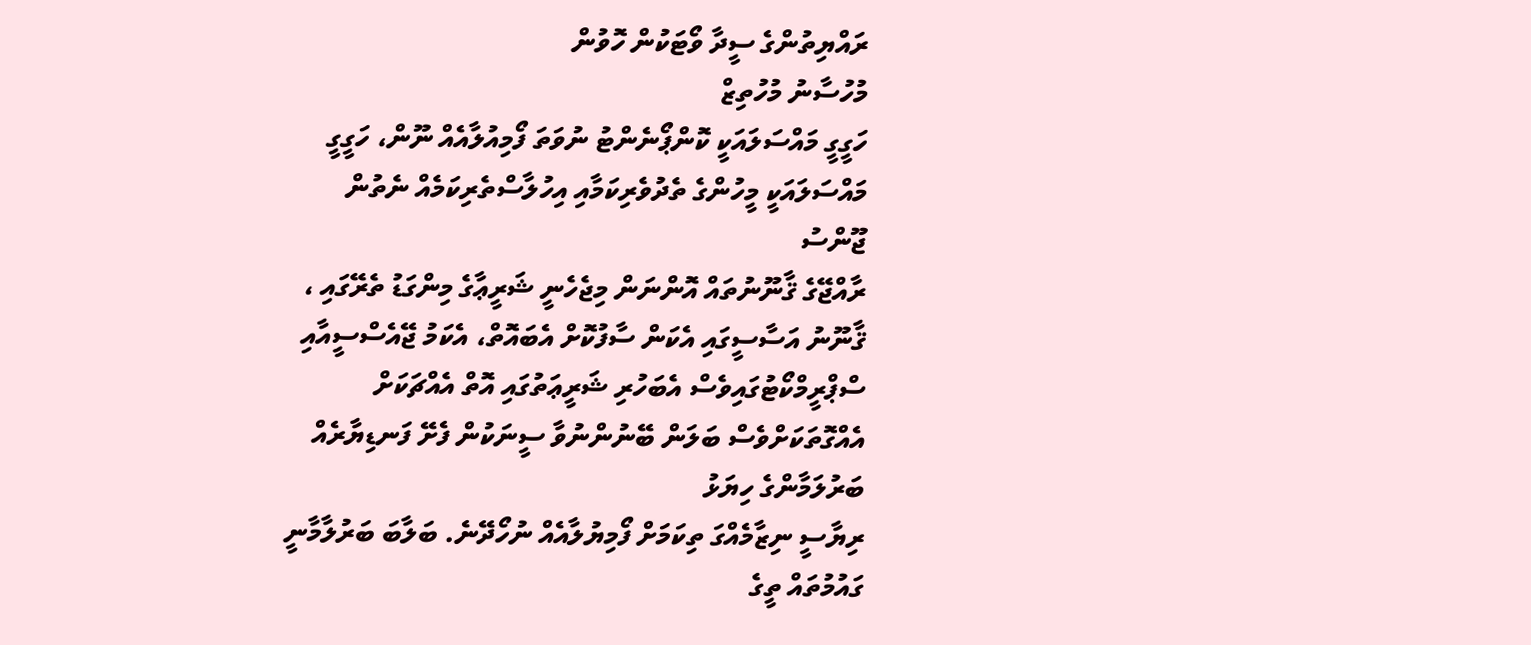ރައްޔިތުންގެ ސީދާ ވޯޓަކުން ހޮވުން
މުހުސާނު މުހުތިޒް
ހަގީގީ މައްސަލައަކީ ކޮންޕޯނެންޓު ނުވަތަ ފޯމިއުލާއެއް ނޫން، ހަގީގީ މައްސަލައަކީ މީހުންގެ ތެދުވެރިކަމާއި އިހުލާސްތެރިކަމެއް ނެތުން
ޖޫންސު
ރާއްޖޭގެ ޤާނޫނުތައް އޮންނަން މިޖެހެނީ ޝަރީޢާގެ މިންގަޑު ތެރޭގައި ، ޤާނޫނު އަސާސީގައި އެކަން ސާފުކޮށް އެބައޮތް، އެކަމު ޖޭއެސްސީއާއި ސްޕްރީމްކޯޓުގައިވެސް އެބަހުރި ޝަރީޢަތުގައި އޮތް އެއްޗަކަށް އެއްގޮތަކަށްވެސް ބަލަން ބޭނުންނުވާ ސީނަކުން ފެށޭ ފަނޑިޔާރެއް
ބަރުލަމާންގެ ހިޔަޅު
ރިޔާސީ ނިޒާމެއްގަ ތިކަމަށް ފޯމިޔުލާއެއް ނުހޯދޭނެ. ބަލާބަ ބަރުލާމާނީ ގައުމުތައް ތީގެ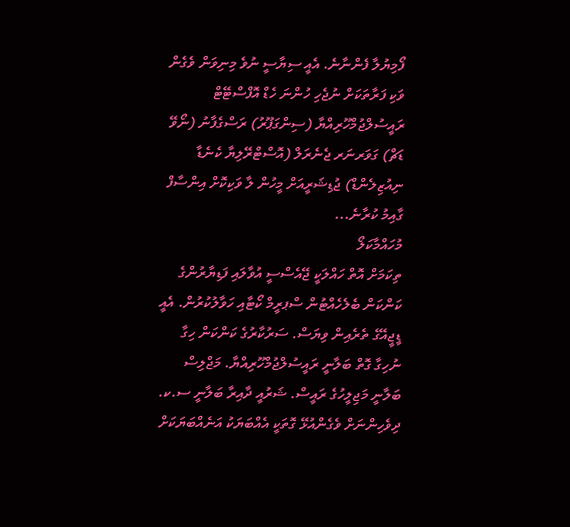ފޯމިޔުލާ ފެންނާނެ. އެއީ ސިޔާސީ ނުވެ މިނިވަން ވެގެން ވަކި ފަރާތަކަށް ނުޖެހި ހުންނަ ހެޑް އޮފްސްޓޭޓް ރައީސުލްޖުމްހޫރިއްޔާ (ސިންގަޕޫރު) ރަސްގެފާނު (ނޯވޭ ޑަޗް) ގަވަރނަރ ޖެނެރަލް (އޮސްޓްރޭލިޔާ ކެނެޑާ ނިއުޒިލެންޑް) ޖުޑިޝަރީއަށް މީހުން ލާ ވަކިކޮށް އިންސާފް ގާއިމު ކުރާނެ...
މުހައްމާކަލޯ
ތިކަމަށް އޮތް ހައްލަކީ ޖޭއެސްސީ އުވާލައި ފަޑިޔާރުންގެ ކަންކަން ބެލެހެއްޓުން ސްޕރީމް ކޯޓާއި ހަވާލުކުރުން. އެއީ ޑީޖީއޭގެ ތެރެއިން ވިޔަސް. ސަރުކާރުގެ ކަންކަން ހިގާ ނުހިގާ ގޮތް ބަލާނީ ރައީސުލްޖުމްހޫރިއްޔާ. މަޖްލިސް ބަލާނީ މަޖިލީހުގެ ރައީސް. ޝަރުއީ ދާއިރާ ބަލާނީ ސ.ކ. ދިވެހިންނަށް ވެގެންއުޅޭ ގޮތަކީ އެއްބަޔަކު އަނެއްބަޔަކަށް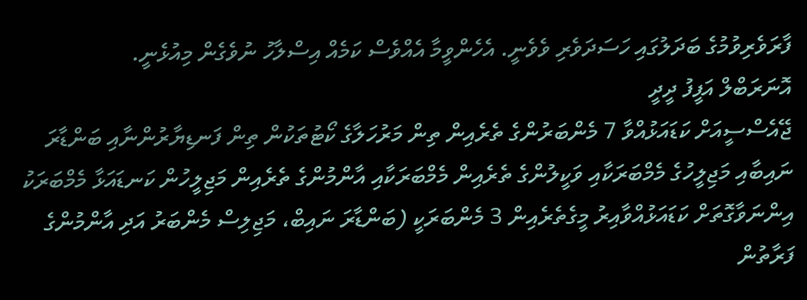ފާރަވެރިވުމުގެ ބަދަލުގައި ހަސަދަވެރި ވެވެނީ. އެހެންވީމާ އެއްވެސް ކަމެއް އިސްލާހު ނުވެގެން މިއުޅެނީ.
އޮނަރަބްލް އަފީފު ދީދީ
ޖޭއެސްސީއަށް ކަޑައަޅުއްވާ 7 މެންބަރުންގެ ތެރެއިން ތިން މަރުހަލާގެ ކޯޓުތަކުން ތިން ފަނޑިޔާރުންނާއި ބަންޑާރަ ނައިބާއި މަޖިލީހުގެ މެމްބަރަކާއި ވަކީލުންގެ ތެރެއިން މެމްބަރަކާއި އާންމުންގެ ތެރެއިން މަޖިލީހުން ކަނޑައަޅާ މެމްބަރަކު އިންނަވާގޮތަށް ކަޑައަޅުއްވާއިރު މީގެތެރެއިން 3 މެންބަރަކީ (ބަންޑާރަ ނައިބް، މަޖިލިސް މެންބަރު އަދި އާންމުންގެ ފަރާތުން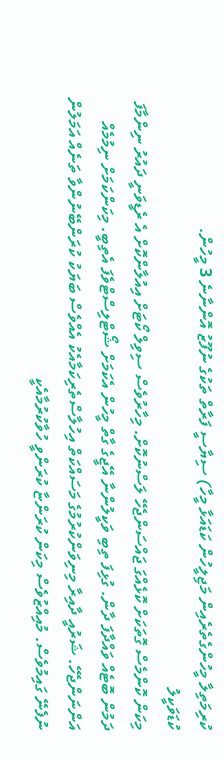ކުރިމަތިލާ މީހުންގެތެރެއިން މަޖިލީހުން ކަޑައަޅާ މީހާ) ސިޔާސީ ފަރާތް ތަކުގެ ނުފޫޒު އޮންނާނެ 3 މީހުން.
ކުޑަވަކީލު
މިކަން ކޮންމެސް ގޮތަކަށް ކޮޅެއްގަ ޖައްސަންޖެހޭ ލަސްނުކޮށް. މިހާރުވެސް ސިވިލް ކޯޓަށް އިއުލާންކޮށް އެ ރެޑީވަނީ ދައުރު ނިންމާފަ ދަމުން ބޮޓެއް ވައްދާފަ ދާން. ގުޅިފަ ތިބި ވަކީލުންނާ އޭޖީގެ ގާތް މީހުން އެކަމަށް ޝޯޓްލިސްޓްވެފަ އެތިބީ. މިކަންކަމަށް ނިމުމެއް އަންނަންޖެހޭ. ޝަރުއީ ދާއިރާ މިނިވަންކުރުމުގެ މަސައްކަތް އިހުލާސްތެރިކަމާއެކު އެއްވެސް ބަޔަކު ކުރަންބޭނުންވާ ތަނެއް އަމަލުން ނުފެނޭ ގައިމުވެސް. މުއިއްޒުވެސް މިކަން ކުރަންޏާ ކުރަންވީ ހުވާކުރުމާއެކީ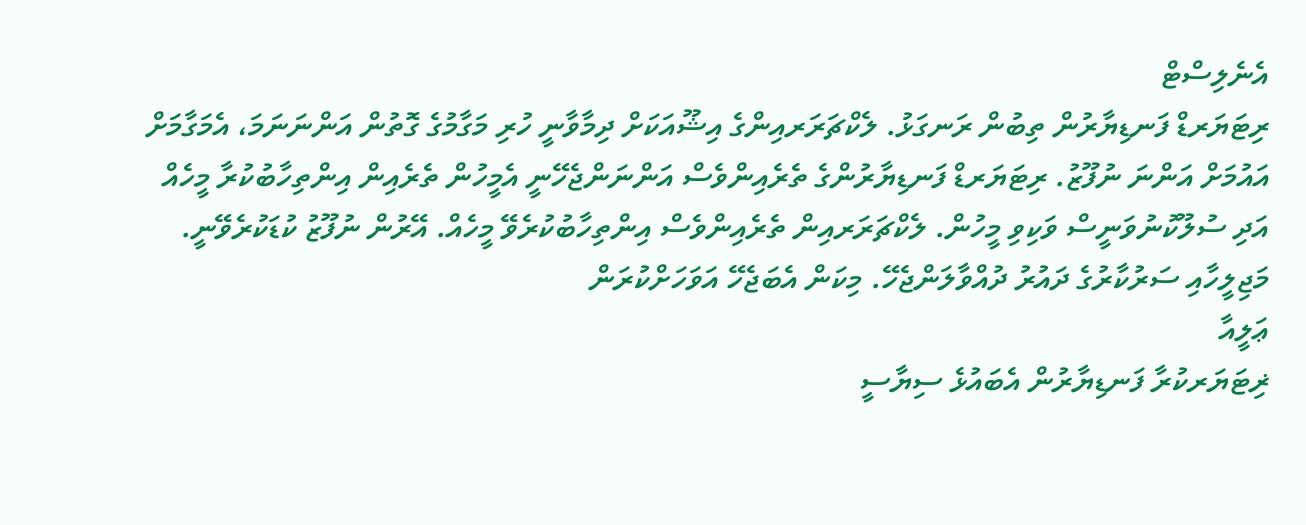އެނެލިސްޓް
ރިޓަޔަރޑް ފަނޑިޔާރުން ތިބުން ރަނގަޅު. ލެކްޗަރަރއިންގެ އިޝޫއަކަށް ދިމާވާނީ ހުރި މަގާމުގެ ގޮތުން އަންނަނަމަ، އެމަގާމަށް އައުމަށް އަންނަ ނުފޫޒު. ރިޓަޔަރޑް ފަނޑިޔާރުންގެ ތެރެއިންވެސް އަންނަންޖެހޭނީ އެމީހުން ތެރެއިން އިންތިހާބުކުރާ މީހެއް އަދި ސުލޫކުނުވަނީސް ވަކިވި މީހުން. ލެކްޗަރަރއިން ތެރެއިންވެސް އިންތިހާބުކުރެވޭ މީހެއް. އޭރުން ނުފޫޒު ކުޑަކުރެވޭނީ. މަޖިލީހާއި ސަރުކާރުގެ ދައުރު ދުއްވާލަންޖެހޭ. މިކަން އެބަޖެހޭ އަވަހަށްކުރަން
ޢަލީއާ
ޜިޓަޔަރކުރާ ފަނޑިޔާރުން އެބައުޅެ ސިޔާސީ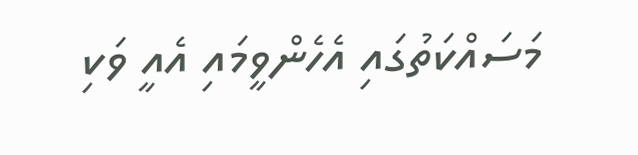މަސައްކަތުގައި އެހެންވީމައި އެއީ ވަކި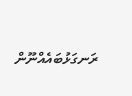ރަނގަޅުބައެއްނޫން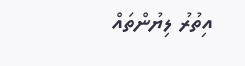އިތުރު ލިޔުންތައް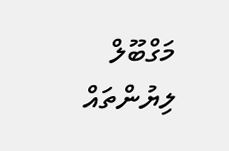މަގްބޫލް ލިޔުންތައް